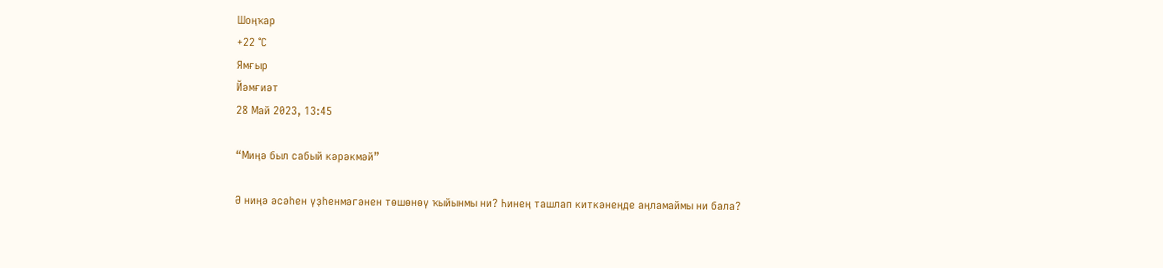Шоңҡар
+22 °С
Ямғыр
Йәмғиәт
28 Май 2023, 13:45

“Миңә был сабый кәрәкмәй”

Ә ниңә әсәһен үҙһенмәгәнен төшөнөү ҡыйынмы ни? Һинең ташлап киткәнеңде аңламаймы ни бала?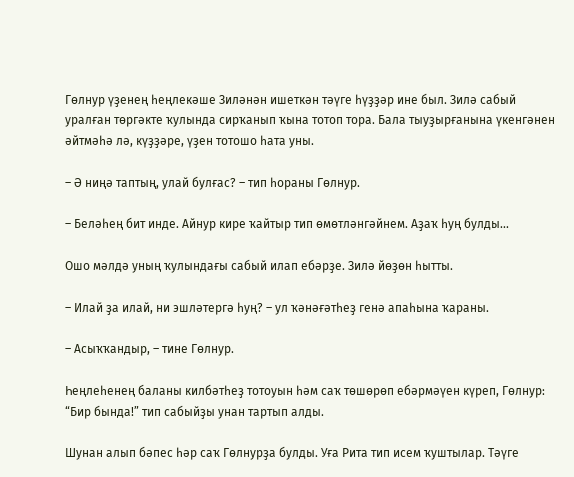Гөлнур үҙенең һеңлекәше Зиләнән ишеткән тәүге һүҙҙәр ине был. Зилә сабый уралған төргәкте ҡулында сирҡанып ҡына тотоп тора. Бала тыуҙырғанына үкенгәнен әйтмәһә лә, күҙҙәре, үҙен тотошо һата уны.

– Ә ниңә таптың, улай булғас? – тип һораны Гөлнур.

– Беләһең бит инде. Айнур кире ҡайтыр тип өмөтләнгәйнем. Аҙаҡ һуң булды...

Ошо мәлдә уның ҡулындағы сабый илап ебәрҙе. Зилә йөҙөн һытты.

– Илай ҙа илай, ни эшләтергә һуң? – ул ҡәнәғәтһеҙ генә апаһына ҡараны.

– Асыҡҡандыр, – тине Гөлнур.

Һеңлеһенең баланы килбәтһеҙ тотоуын һәм саҡ төшөрөп ебәрмәүен күреп, Гөлнур: “Бир бында!” тип сабыйҙы унан тартып алды.

Шунан алып бәпес һәр саҡ Гөлнурҙа булды. Уға Рита тип исем ҡуштылар. Тәүге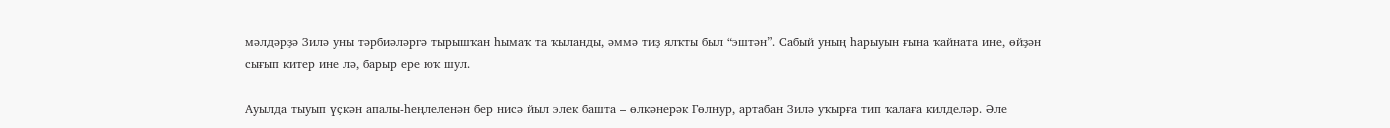мәлдәрҙә Зилә уны тәрбиәләргә тырышҡан һымаҡ та ҡыланды, әммә тиҙ ялҡты был “эштән”. Сабый уның һарыуын ғына ҡайната ине, өйҙән сығып китер ине лә, барыр ере юҡ шул.

Ауылда тыуып үҫкән апалы-һеңлеленән бер нисә йыл элек башта – өлкәнерәк Гөлнур, артабан Зилә уҡырға тип ҡалаға килделәр. Әле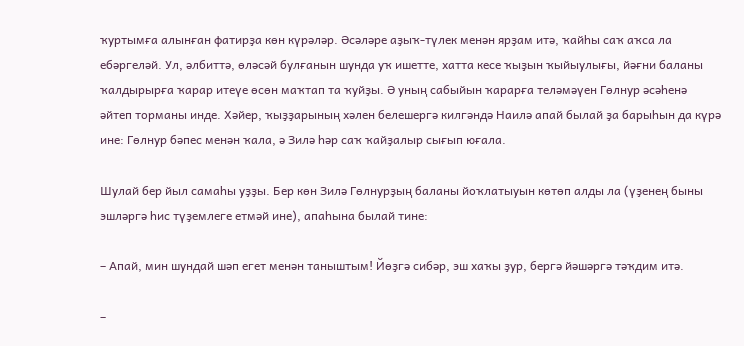ҡуртымға алынған фатирҙа көн күрәләр. Әсәләре аҙыҡ-түлек менән ярҙам итә, ҡайһы саҡ аҡса ла ебәргеләй. Ул, әлбиттә, өләсәй булғанын шунда уҡ ишетте, хатта кесе ҡыҙын ҡыйыулығы, йәғни баланы ҡалдырырға ҡарар итеүе өсөн маҡтап та ҡуйҙы. Ә уның сабыйын ҡарарға теләмәүен Гөлнур әсәһенә әйтеп торманы инде. Хәйер, ҡыҙҙарының хәлен белешергә килгәндә Наилә апай былай ҙа барыһын да күрә ине: Гөлнур бәпес менән ҡала, ә Зилә һәр саҡ ҡайҙалыр сығып юғала.

Шулай бер йыл самаһы уҙҙы. Бер көн Зилә Гөлнурҙың баланы йоҡлатыуын көтөп алды ла (үҙенең быны эшләргә һис түҙемлеге етмәй ине), апаһына былай тине:

– Апай, мин шундай шәп егет менән таныштым! Йөҙгә сибәр, эш хаҡы ҙур, бергә йәшәргә тәҡдим итә.

–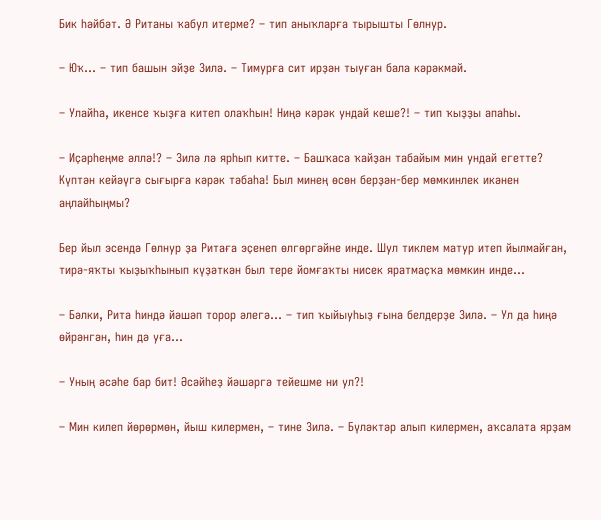Бик һәйбәт. Ә Ританы ҡабул итерме? – тип аныҡларға тырышты Гөлнур.

– Юҡ... – тип башын эйҙе Зилә. – Тимурға сит ирҙән тыуған бала кәрәкмәй.

– Улайһа, икенсе ҡыҙға китеп олаҡһын! Ниңә кәрәк ундай кеше?! – тип ҡыҙҙы апаһы.

– Иҫәрһеңме әллә!? – Зилә лә ярһып китте. – Башҡаса ҡайҙан табайым мин ундай егетте? Күптән кейәүгә сығырға кәрәк тәбаһа! Был минең өсөн берҙән-бер мөмкинлек икәнен аңлайһыңмы?

Бер йыл эсендә Гөлнур ҙа Ритаға эҫенеп өлгөргәйне инде. Шул тиклем матур итеп йылмайған, тирә-яҡты ҡыҙыҡһынып күҙәткән был тере йомғаҡты нисек яратмаҫҡа мөмкин инде...

– Бәлки, Рита һиндә йәшәп торор әлегә... – тип ҡыйыуһыҙ ғына белдерҙе Зилә. – Ул да һиңә өйрәнгән, һин дә уға...

– Уның әсәһе бар бит! Әсәйһеҙ йәшәргә тейешме ни ул?!

– Мин килеп йөрөрмөн, йыш килермен, – тине Зилә. – Бүләктәр алып килермен, аҡсалата ярҙам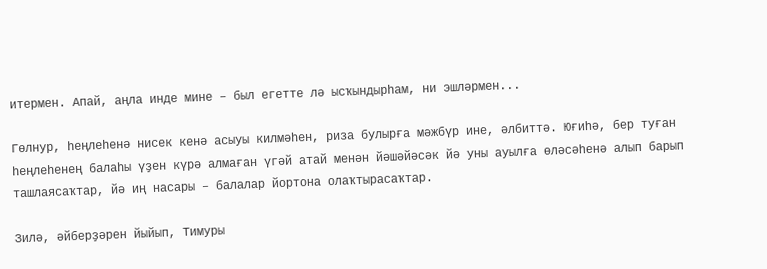итермен. Апай, аңла инде мине – был егетте лә ысҡындырһам, ни эшләрмен...

Гөлнур, һеңлеһенә нисек кенә асыуы килмәһен, риза булырға мәжбүр ине, әлбиттә. Юғиһә, бер туған һеңлеһенең балаһы үҙен күрә алмаған үгәй атай менән йәшәйәсәк йә уны ауылға өләсәһенә алып барып ташлаясаҡтар, йә иң насары – балалар йортона олаҡтырасаҡтар.

Зилә, әйберҙәрен йыйып, Тимуры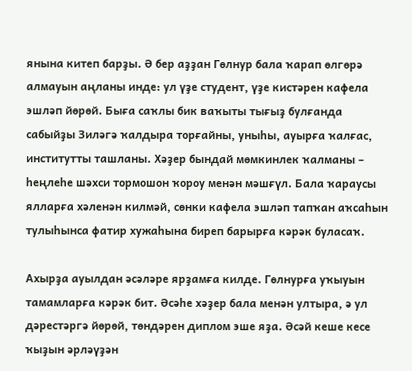янына китеп барҙы. Ә бер аҙҙан Гөлнур бала ҡарап өлгөрә алмауын аңланы инде: ул үҙе студент, үҙе кистәрен кафела эшләп йөрөй. Быға саҡлы бик ваҡыты тығыҙ булғанда сабыйҙы Зиләгә ҡалдыра торғайны, уныһы, ауырға ҡалғас, институтты ташланы. Хәҙер бындай мөмкинлек ҡалманы – һеңлеһе шәхси тормошон ҡороу менән мәшғүл. Бала ҡараусы ялларға хәленән килмәй, сөнки кафела эшләп тапҡан аҡсаһын тулыһынса фатир хужаһына биреп барырға кәрәк буласаҡ.

Ахырҙа ауылдан әсәләре ярҙамға килде. Гөлнурға уҡыуын тамамларға кәрәк бит. Әсәһе хәҙер бала менән ултыра, ә ул дәрестәргә йөрөй, төндәрен диплом эше яҙа. Әсәй кеше кесе ҡыҙын әрләүҙән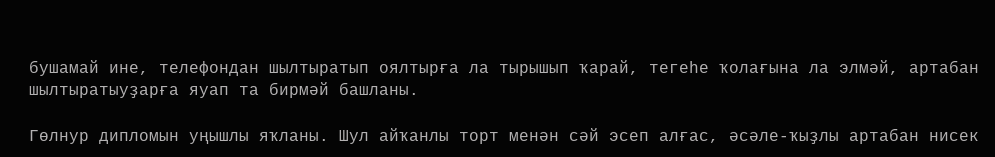бушамай ине, телефондан шылтыратып оялтырға ла тырышып ҡарай, тегеһе ҡолағына ла элмәй, артабан  шылтыратыуҙарға яуап та бирмәй башланы.

Гөлнур дипломын уңышлы яҡланы. Шул айҡанлы торт менән сәй эсеп алғас, әсәле-ҡыҙлы артабан нисек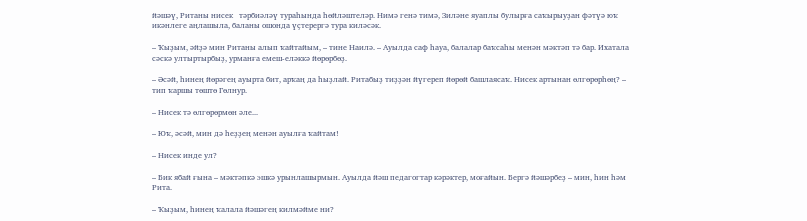йәшәү, Ританы нисек   тәрбиәләү тураһында һөйләштеләр. Нимә генә тимә, Зиләне яуаплы булырға саҡырыуҙан фәтүә юҡ икәнлеге аңлашыла, баланы ошонда үҫтерергә тура киләсәк.

– Ҡыҙым, әйҙә мин Ританы алып ҡайтайым, – тине Наилә. – Ауылда саф һауа, балалар баҡсаһы менән мәктәп тә бар. Ихатала сәскә ултыртырбыҙ, урманға емеш-еләккә йөрөрбөҙ.

– Әсәй, һинең йөрәгең ауырта бит, арҡаң да һыҙлай. Ритабыҙ тиҙҙән йүгереп йөрөй башлаясаҡ. Нисек артынан өлгөрөрһөң? – тип ҡаршы төштө Гөлнур.

– Нисек тә өлгөрөрмөн әле...

– Юҡ, әсәй, мин дә һеҙҙең менән ауылға ҡайтам!

– Нисек инде ул?

– Бик ябай ғына – мәктәпкә эшкә урынлашырмын. Ауылда йәш педагогтар кәрәктер, моғайын. Бергә йәшәрбеҙ – мин, һин һәм Рита.

– Ҡыҙым, һинең ҡалала йәшәгең килмәйме ни?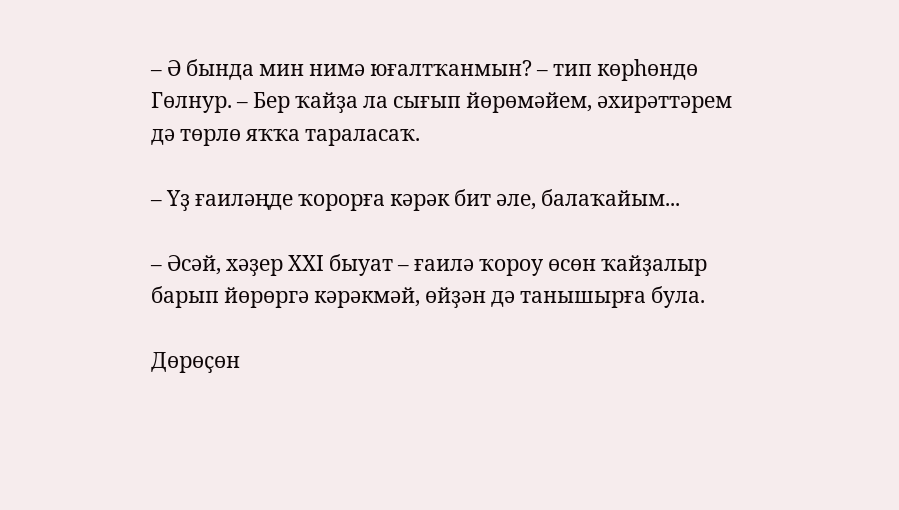– Ә бында мин нимә юғалтҡанмын? – тип көрһөндө Гөлнур. – Бер ҡайҙа ла сығып йөрөмәйем, әхирәттәрем дә төрлө яҡҡа тараласаҡ.

– Үҙ ғаиләңде ҡорорға кәрәк бит әле, балаҡайым...

– Әсәй, хәҙер ХХI быуат – ғаилә ҡороу өсөн ҡайҙалыр барып йөрөргә кәрәкмәй, өйҙән дә танышырға була.

Дөрөҫөн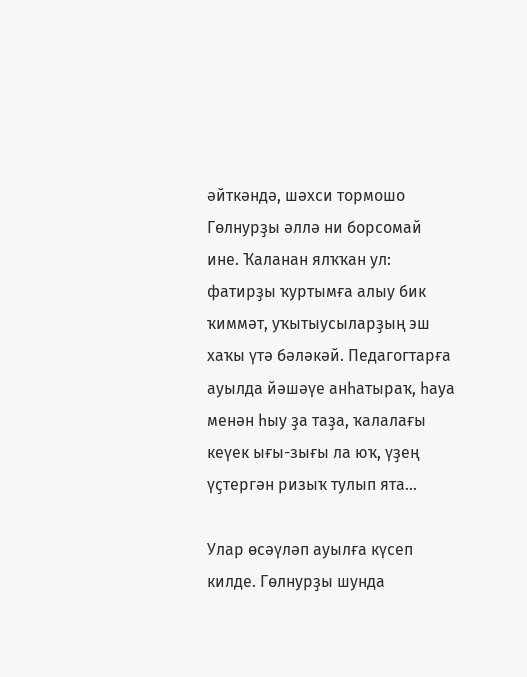әйткәндә, шәхси тормошо Гөлнурҙы әллә ни борсомай ине. Ҡаланан ялҡҡан ул: фатирҙы ҡуртымға алыу бик ҡиммәт, уҡытыусыларҙың эш хаҡы үтә бәләкәй. Педагогтарға ауылда йәшәүе анһатыраҡ, һауа менән һыу ҙа таҙа, ҡалалағы кеүек ығы-зығы ла юҡ, үҙең үҫтергән ризыҡ тулып ята...

Улар өсәүләп ауылға күсеп килде. Гөлнурҙы шунда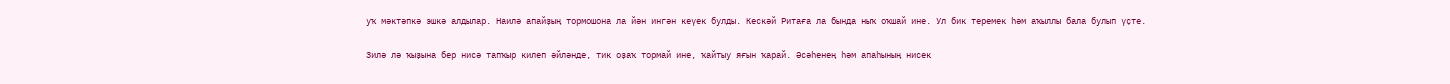уҡ мәктәпкә эшкә алдылар. Наилә апайҙың тормошона ла йән ингән кеүек булды. Кескәй Ритаға ла бында ныҡ оҡшай ине. Ул бик теремек һәм аҡыллы бала булып үҫте.

Зилә лә ҡыҙына бер нисә тапҡыр килеп әйләнде, тик оҙаҡ тормай ине, ҡайтыу яғын ҡарай. Әсәһенең һәм апаһының нисек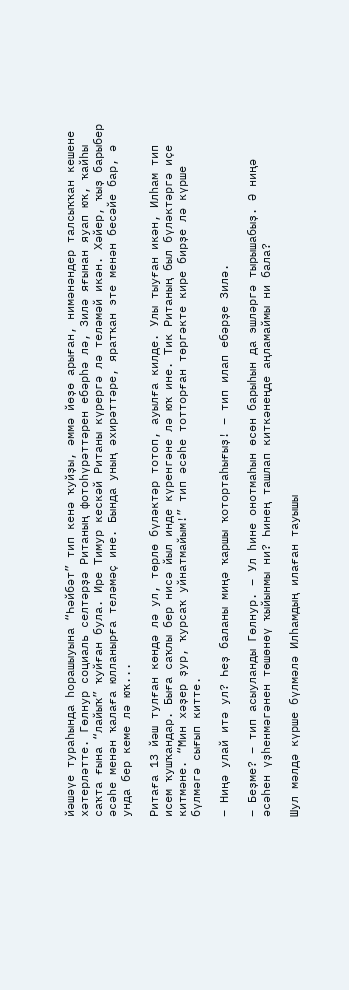йәшәүе тураһында һорашыуына “Һәйбәт” тип кенә ҡуйҙы, әммә йөҙө арыған, нимәнәндер талсыҡҡан кешене хәтерләтте. Гөлнур социаль селтәрҙә Ританың фотоһүрәттәрен ебәрһә лә, Зилә яғынан яуап юҡ, ҡайһы саҡта ғына “лайыҡ” ҡуйған була. Ире Тимур кескәй Ританы күрергә лә теләмәй икән. Хәйер, ҡыҙ барыбер әсәһе менән ҡалаға юлланырға теләмәҫ ине. Бында уның әхирәттәре, яратҡан эте менән бесәйе бар, ә унда бер кеме лә юҡ...

Ритаға 13 йәш тулған көндә лә ул, төрлө бүләктәр тотоп, ауылға килде. Улы тыуған икән, Илһам тип исем ҡушҡандар. Быға саҡлы бер нисә йыл инде күренгәне лә юҡ ине. Тик Ританың был бүләктәргә иҫе китмәне. “Мин хәҙер ҙур, ҡурсаҡ уйнатмайым!” тип әсәһе тотторған төргәкте кире бирҙе лә күрше бүлмәгә сығып китте.

– Ниңә улай итә ул? Һеҙ баланы миңә ҡаршы ҡотортаһығыҙ! – тип илап ебәрҙе Зилә.

– Беҙме? – тип асыуланды Гөлнур. – Ул һине онотмаһын өсөн барыһын да эшләргә тырышабыҙ. Ә ниңә әсәһен үҙһенмәгәнен төшөнөү ҡыйынмы ни? Һинең ташлап киткәнеңде аңламаймы ни бала?

Шул мәлдә күрше бүлмәлә Илһамдың илаған тауышы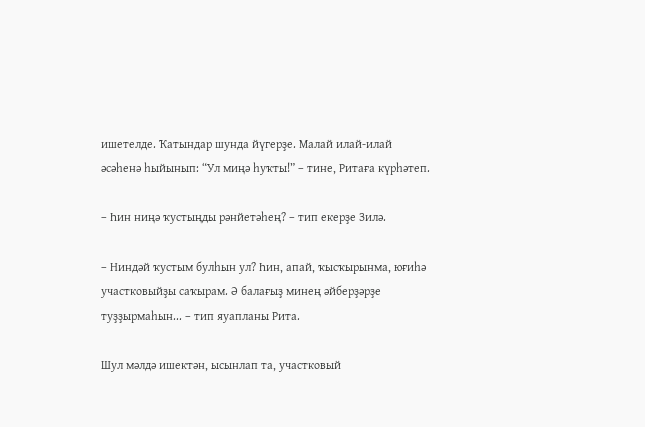ишетелде. Ҡатындар шунда йүгерҙе. Малай илай-илай әсәһенә һыйынып: “Ул миңә һуҡты!” – тине, Ритаға күрһәтеп.

– Һин ниңә ҡустыңды рәнйетәһең? – тип екерҙе Зилә.

– Ниндәй ҡустым булһын ул? Һин, апай, ҡысҡырынма, юғиһә участковыйҙы саҡырам. Ә балағыҙ минең әйберҙәрҙе туҙҙырмаһын... – тип яуапланы Рита.

Шул мәлдә ишектән, ысынлап та, участковый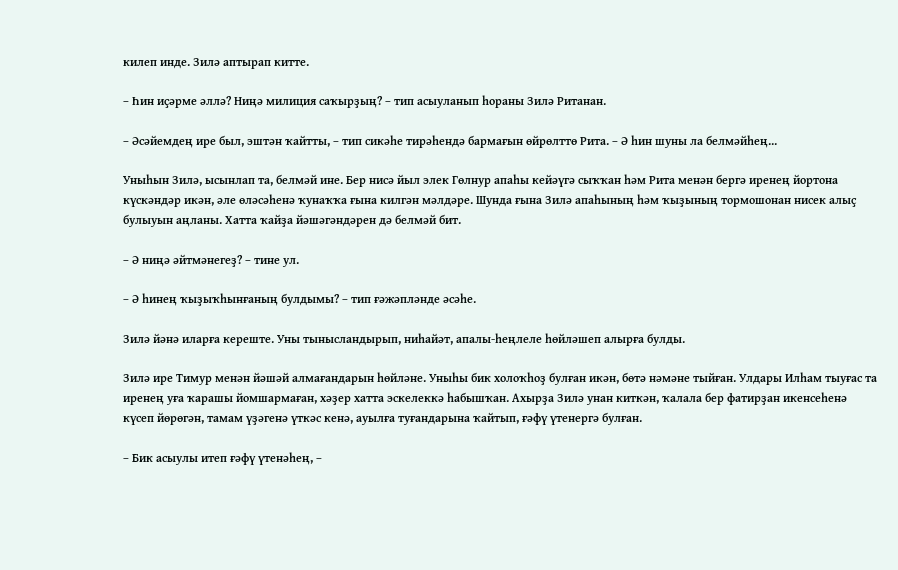килеп инде. Зилә аптырап китте.

– Һин иҫәрме әллә? Ниңә милиция саҡырҙың? – тип асыуланып һораны Зилә Ританан.

– Әсәйемдең ире был, эштән ҡайтты, – тип сикәһе тирәһендә бармағын өйрөлттө Рита. – Ә һин шуны ла белмәйһең...

Уныһын Зилә, ысынлап та, белмәй ине. Бер нисә йыл элек Гөлнур апаһы кейәүгә сыҡҡан һәм Рита менән бергә иренең йортона күскәндәр икән, әле өләсәһенә ҡунаҡҡа ғына килгән мәлдәре. Шунда ғына Зилә апаһының һәм ҡыҙының тормошонан нисек алыҫ булыуын аңланы. Хатта ҡайҙа йәшәгәндәрен дә белмәй бит.

– Ә ниңә әйтмәнегеҙ? – тине ул.

– Ә һинең ҡыҙыҡһынғаның булдымы? – тип ғәжәпләнде әсәһе.

Зилә йәнә иларға кереште. Уны тынысландырып, ниһайәт, апалы-һеңлеле һөйләшеп алырға булды.

Зилә ире Тимур менән йәшәй алмағандарын һөйләне. Уныһы бик холоҡһоҙ булған икән, бөтә нәмәне тыйған. Улдары Илһам тыуғас та иренең уға ҡарашы йомшармаған, хәҙер хатта эскелеккә һабышҡан. Ахырҙа Зилә унан киткән, ҡалала бер фатирҙан икенсеһенә күсеп йөрөгән, тамам үҙәгенә үткәс кенә, ауылға туғандарына ҡайтып, ғәфү үтенергә булған.

– Бик асыулы итеп ғәфү үтенәһең, –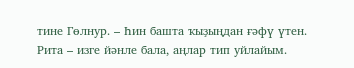тине Гөлнур. – Һин башта ҡыҙыңдан ғәфү үтен. Рита – изге йәнле бала, аңлар тип уйлайым.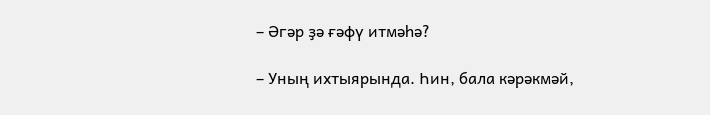– Әгәр ҙә ғәфү итмәһә?

– Уның ихтыярында. Һин, бала кәрәкмәй,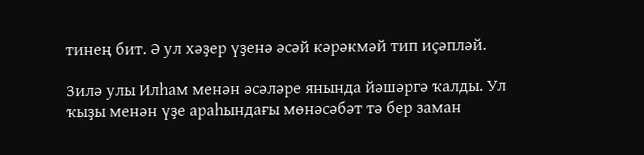тинең бит. Ә ул хәҙер үҙенә әсәй кәрәкмәй тип иҫәпләй.

Зилә улы Илһам менән әсәләре янында йәшәргә ҡалды. Ул ҡыҙы менән үҙе араһындағы мөнәсәбәт тә бер заман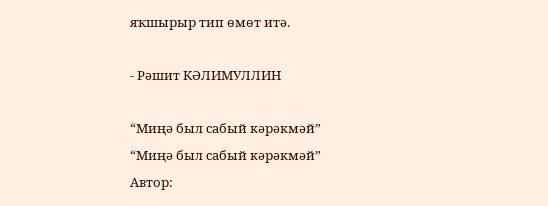яҡшырыр тип өмөт итә.

- Рәшит КӘЛИМУЛЛИН

“Миңә был сабый кәрәкмәй”
“Миңә был сабый кәрәкмәй”
Автор: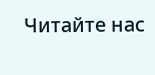Читайте нас